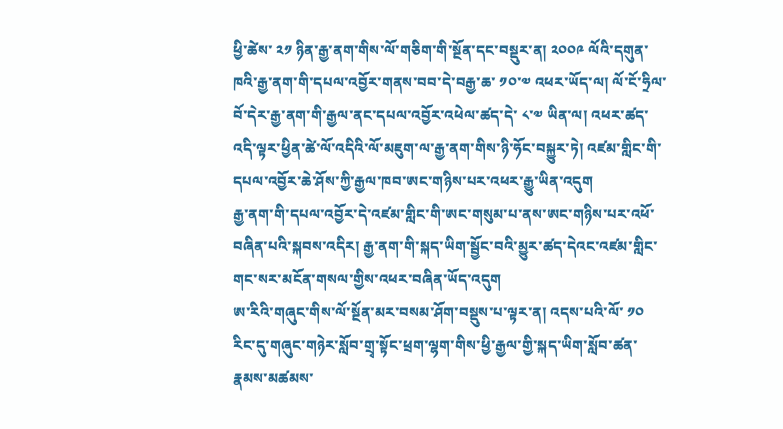ཕྱི་ཚེས་ ༢༡ ཉིན་རྒྱ་ནག་གིས་ལོ་གཅིག་གི་སྔོན་དང་བསྡུར་ན། ༢༠༠༩ ལོའི་དགུན་ཁའི་རྒྱ་ནག་གི་དཔལ་འབྱོར་གནས་བབ་དེ་བརྒྱ་ཆ་ ༡༠་༧ འཕར་ཡོད་ལ། ལོ་ངོ་ཧྲིལ་བོ་དེར་རྒྱ་ནག་གི་རྒྱལ་ནང་དཔལ་འབྱོར་འཕེལ་ཚད་དེ་ ༨་༧ ཡིན་ལ། འཕར་ཚད་འདི་ལྟར་ཕྱིན་ཚེ་ལོ་འདིའི་ལོ་མཇུག་ལ་རྒྱ་ནག་གིས་ཉི་ཧོང་བསྐྱུར་ཏེ། འཛམ་གླིང་གི་དཔལ་འབྱོར་ཆེ་ཤོས་ཀྱི་རྒྱལ་ཁབ་ཨང་གཉིས་པར་འཕར་རྒྱུ་ཡིན་འདུག
རྒྱ་ནག་གི་དཔལ་འབྱོར་དེ་འཛམ་གླིང་གི་ཨང་གསུམ་པ་ནས་ཨང་གཉིས་པར་འཕོ་བཞིན་པའི་སྐབས་འདིར། རྒྱ་ནག་གི་སྐད་ཡིག་སྦྱོང་བའི་མྱུར་ཚད་དེའང་འཛམ་གླིང་གང་སར་མངོན་གསལ་གྱིས་འཕར་བཞིན་ཡོད་འདུག
ཨ་རིའི་གཞུང་གིས་ལོ་སྔོན་མར་བསམ་ཤོག་བསྡུས་པ་ལྟར་ན། འདས་པའི་ལོ་ ༡༠ རིང་དུ་གཞུང་གཉེར་སློབ་གྲྭ་སྟོང་ཕྲག་ལྷག་གིས་ཕྱི་རྒྱལ་གྱི་སྐད་ཡིག་སློབ་ཚན་རྣམས་མཚམས་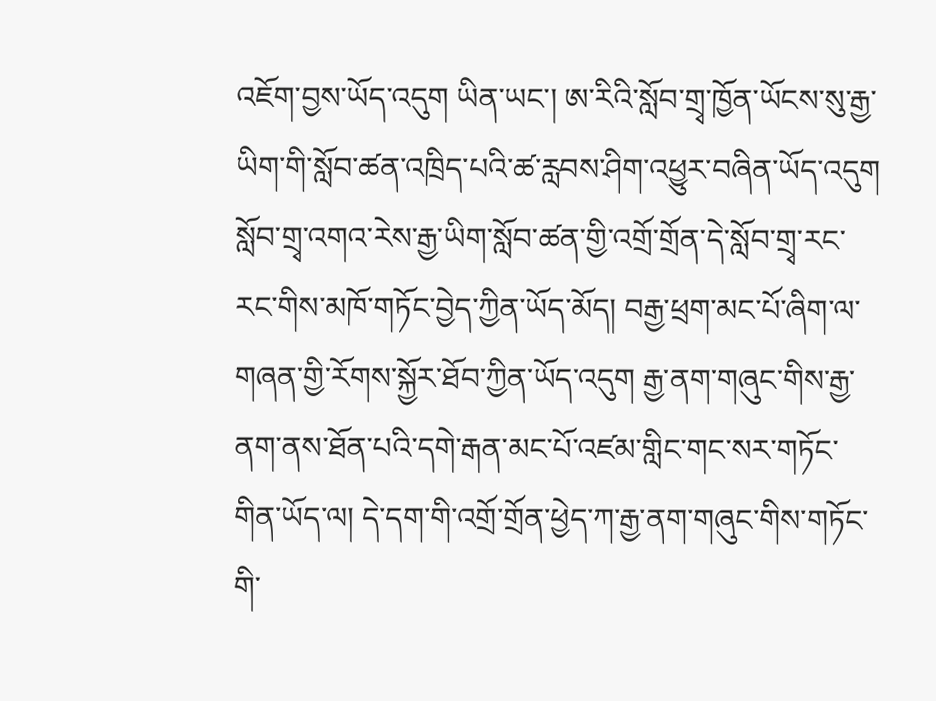འཇོག་བྱས་ཡོད་འདུག ཡིན་ཡང་། ཨ་རིའི་སློབ་གྲྭ་ཁྱོན་ཡོངས་སུ་རྒྱ་ཡིག་གི་སློབ་ཚན་འཁྲིད་པའི་ཚ་རླབས་ཤིག་འཕྱུར་བཞིན་ཡོད་འདུག
སློབ་གྲྭ་འགའ་རེས་རྒྱ་ཡིག་སློབ་ཚན་གྱི་འགྲོ་གྲོན་དེ་སློབ་གྲྭ་རང་རང་གིས་མཁོ་གཏོང་བྱེད་ཀྱིན་ཡོད་མོད། བརྒྱ་ཕྲག་མང་པོ་ཞིག་ལ་གཞན་གྱི་རོགས་སྐྱོར་ཐོབ་ཀྱིན་ཡོད་འདུག རྒྱ་ནག་གཞུང་གིས་རྒྱ་ནག་ནས་ཐོན་པའི་དགེ་རྒན་མང་པོ་འཛམ་གླིང་གང་སར་གཏོང་གིན་ཡོད་ལ། དེ་དག་གི་འགྲོ་གྲོན་ཕྱེད་ཀ་རྒྱ་ནག་གཞུང་གིས་གཏོང་གི་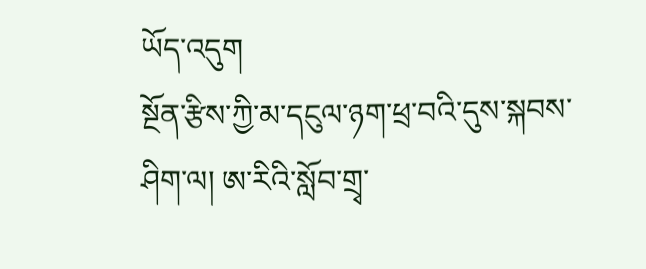ཡོད་འདུག
སྔོན་རྩིས་ཀྱི་མ་དངུལ་ཉག་ཕྲ་བའི་དུས་སྐབས་ཤིག་ལ། ཨ་རིའི་སློབ་གྲྭ་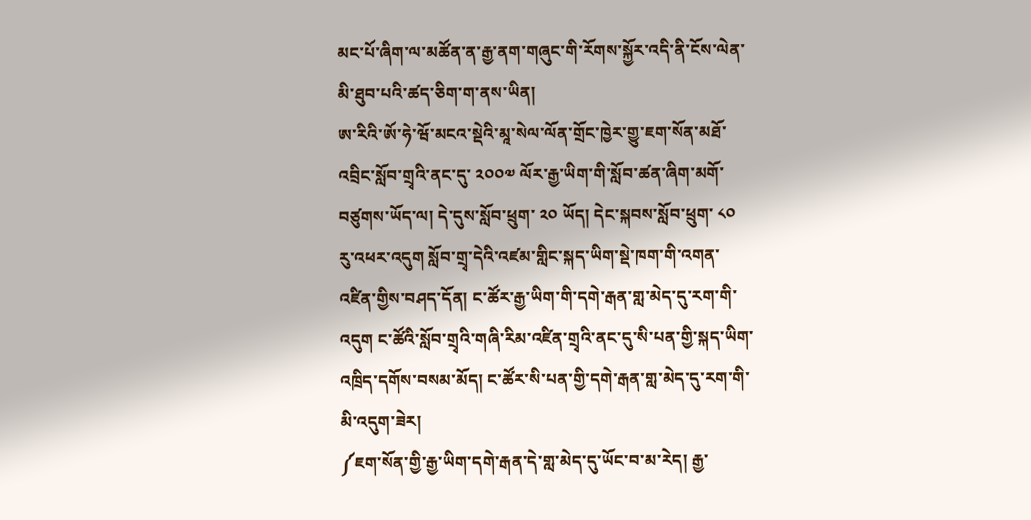མང་པོ་ཞིག་ལ་མཚོན་ན་རྒྱ་ནག་གཞུང་གི་རོགས་སྐྱོར་འདི་ནི་ངོས་ལེན་མི་ཐུབ་པའི་ཚད་ཅིག་ག་ནས་ཡིན།
ཨ་རིའི་ཨོ་ཧེ་ཝོ་མངའ་སྡེའི་མཱ་སེལ་ལོན་གྲོང་ཁྱེར་གྱུ་ཇག་སོན་མཐོ་འབྲིང་སློབ་གྲྭའི་ནང་དུ་ ༢༠༠༧ ལོར་རྒྱ་ཡིག་གི་སློབ་ཚན་ཞིག་མགོ་བཙུགས་ཡོད་ལ། དེ་དུས་སློབ་ཕྲུག་ ༢༠ ཡོད། དེང་སྐབས་སློབ་ཕྲུག་ ༨༠ རུ་འཕར་འདུག སློབ་གྲྭ་དེའི་འཛམ་གླིང་སྐད་ཡིག་སྡེ་ཁག་གི་འགན་འཛིན་གྱིས་བཤད་དོན། ང་ཚོར་རྒྱ་ཡིག་གི་དགེ་རྒན་གླ་མེད་དུ་རག་གི་འདུག ང་ཚོའི་སློབ་གྲྭའི་གཞི་རིམ་འཛིན་གྲྭའི་ནང་དུ་སི་པན་གྱི་སྐད་ཡིག་འཁྲིད་དགོས་བསམ་མོད། ང་ཚོར་སི་པན་གྱི་དགེ་རྒན་གླ་མེད་དུ་རག་གི་མི་འདུག་ཟེར།
༼ཇག་སོན་གྱི་རྒྱ་ཡིག་དགེ་རྒན་དེ་གླ་མེད་དུ་ཡོང་བ་མ་རེད། རྒྱ་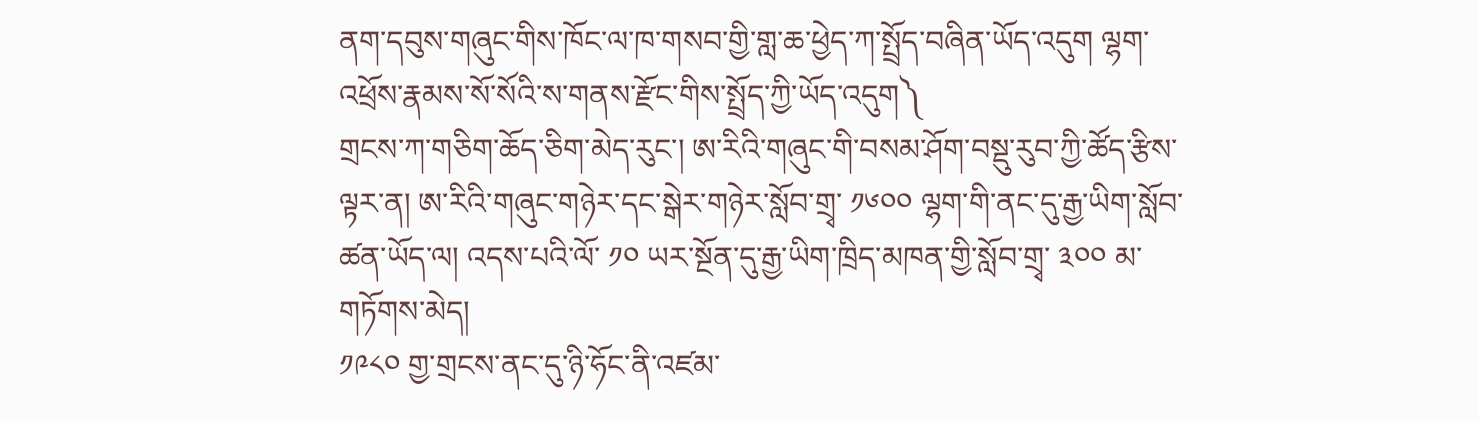ནག་དབུས་གཞུང་གིས་ཁོང་ལ་ཁ་གསབ་གྱི་གླ་ཆ་ཕྱེད་ཀ་སྤྲོད་བཞིན་ཡོད་འདུག ལྷག་འཕྲོས་རྣམས་སོ་སོའི་ས་གནས་རྫོང་གིས་སྤྲོད་ཀྱི་ཡོད་འདུག༽
གྲངས་ཀ་གཅིག་ཆོད་ཅིག་མེད་རུང་། ཨ་རིའི་གཞུང་གི་བསམ་ཤོག་བསྡུ་རུབ་ཀྱི་ཚོད་རྩིས་ལྟར་ན། ཨ་རིའི་གཞུང་གཉེར་དང་སྒེར་གཉེར་སློབ་གྲྭ་ ༡༦༠༠ ལྷག་གི་ནང་དུ་རྒྱ་ཡིག་སློབ་ཚན་ཡོད་ལ། འདས་པའི་ལོ་ ༡༠ ཡར་སྔོན་དུ་རྒྱ་ཡིག་ཁྲིད་མཁན་གྱི་སློབ་གྲྭ་ ༣༠༠ མ་གཏོགས་མེད།
༡༩༨༠ གྱ་གྲངས་ནང་དུ་ཉི་ཧོང་ནི་འཛམ་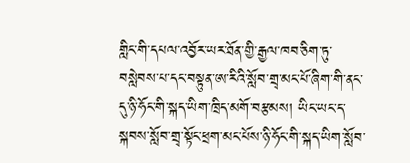གླིང་གི་དཔལ་འབྱོར་ཡར་ཐོན་གྱི་རྒྱལ་ཁབ་ཅིག་ཏུ་བསླེབས་པ་དང་བསྟུན་ཨ་རིའི་སློབ་གྲྭ་མང་པོ་ཞིག་གི་ནང་དུ་ཉི་ཧོང་གི་སྐད་ཡིག་ཁྲིད་མགོ་བརྩམས། ཡིང་ཡང་ད་སྐབས་སློབ་གྲྭ་སྟོང་ཕྲག་མང་པོས་ཉི་ཧོང་གི་སྐད་ཡིག་སློབ་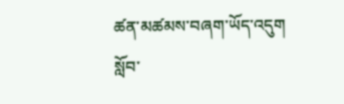ཚན་མཚམས་བཞག་ཡོད་འདུག
སློབ་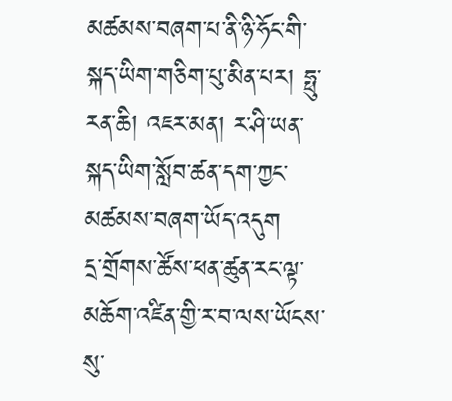མཚམས་བཞག་པ་ནི་ཉི་ཧོང་གི་སྐད་ཡིག་གཅིག་པུ་མིན་པར། ཧྥུ་རན་ཆི། འཇར་མན། ར་ཤི་ཡན་སྐད་ཡིག་སློབ་ཚན་དག་ཀྱང་མཚམས་བཞག་ཡོད་འདུག
དྲ་གྲོགས་ཚོས་ཕན་ཚུན་རང་ལྟ་མཆོག་འཛིན་གྱི་ར་བ་ལས་ཡོངས་སུ་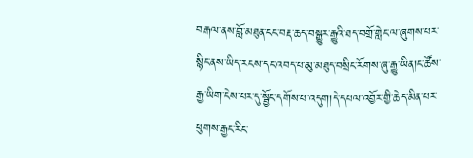བརྒལ་ནས་བློ་མཐུན་ངང་བརྡ་ཆད་བསྒྱུར་རྒྱུའི་ཐད་བགྲོ་གླེང་ལ་ཞུགས་པར་སྙིང་ནས་ཡིད་རངས་དང་འབད་པ་མུ་མཐུད་བསྲིང་རོགས་ཞུ་རྒྱུ་ཡིན།ང་ཚོས་རྒྱ་ཡིག་ངེས་པར་དུ་སྦྱོང་དགོས་པ་འདུག།དེ་དཔལ་འབྱོར་གྱི་ཆེད་མིན་པར་ཕུགས་རྒྱང་རིང་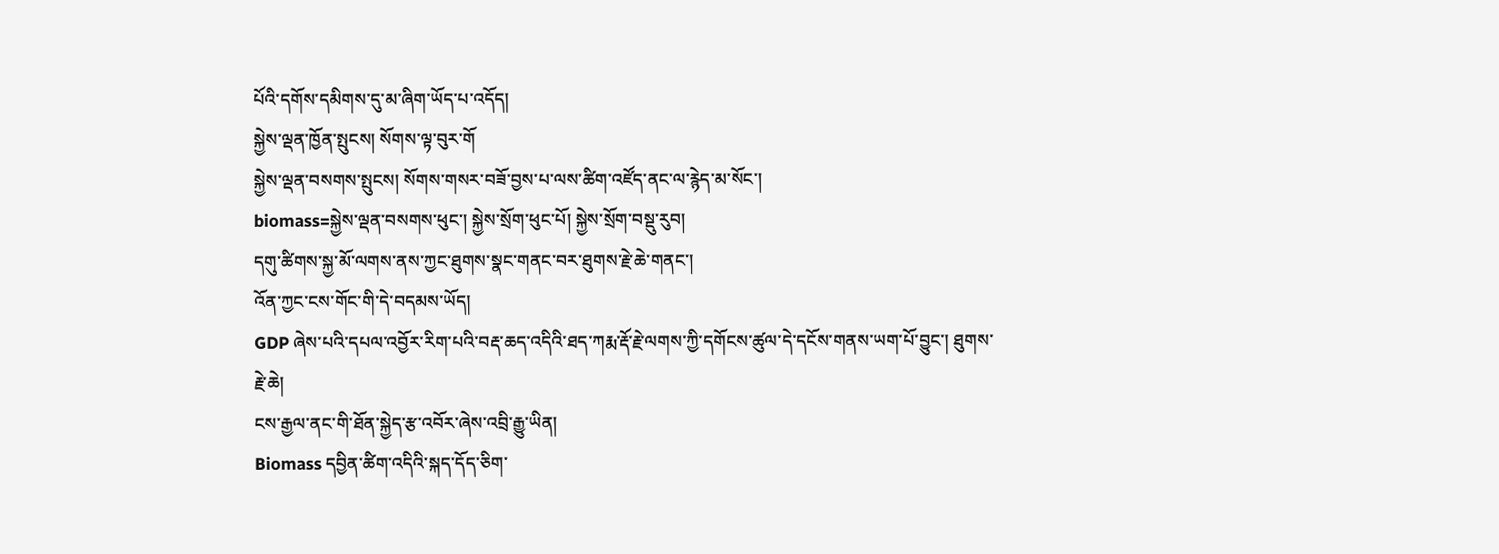པོའི་དགོས་དམིགས་དུ་མ་ཞིག་ཡོད་པ་འདོད།
སྐྱེས་ལྡན་ཁྱོན་སྤུངས། སོགས་ལྟ་བུར་གོ
སྐྱེས་ལྡན་བསགས་སྤུངས། སོགས་གསར་བཟོ་བྱས་པ་ལས་ཚིག་འཛོད་ནང་ལ་རྙེད་མ་སོང་།
biomass=སྐྱེས་ལྡན་བསགས་ཕུང་། སྐྱེས་སྲོག་ཕུང་པོ། སྐྱེས་སྲོག་བསྡུ་རུབ།
དགུ་ཚིགས་སྐྱ་མོ་ལགས་ནས་ཀྱང་ཐུགས་སྣང་གནང་བར་ཐུགས་རྗེ་ཆེ་གནང་།
འོན་ཀྱང་ངས་གོང་གི་དེ་བདམས་ཡོད།
GDP ཞེས་པའི་དཔལ་འབྱོར་རིག་པའི་བརྡ་ཆད་འདིའི་ཐད་ཀརྨ་རྡོ་རྗེ་ལགས་ཀྱི་དགོངས་ཚུལ་དེ་དངོས་གནས་ཡག་པོ་བྱུང་། ཐུགས་རྗེ་ཆེ།
ངས་རྒྱལ་ནང་གི་ཐོན་སྐྱེད་རྩ་འབོར་ཞེས་འབྲི་རྒྱུ་ཡིན།
Biomass དབྱིན་ཚིག་འདིའི་སྐད་དོད་ཅིག་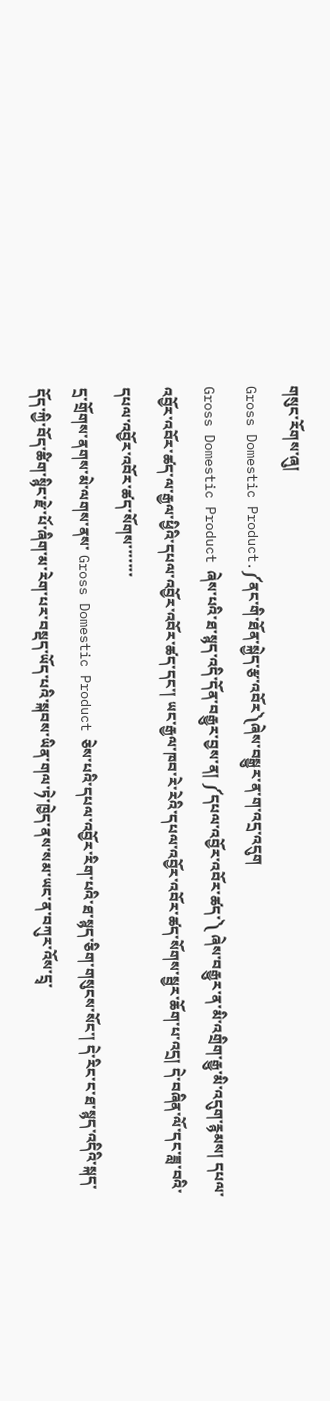གསུང་རོགས་ཞུ།
Gross Domestic Product.༼ནང་གི་ཐོན་སྐྱེད་རྩ་འབོར༽ཞེས་བསྒྱུར་ན་ག་འདྲ་འདུག
Gross Domestic Product ཞེས་པའི་ཐ་སྙད་འདི་དོན་བརྒྱུར་བྱས་ན། ༼དཔལ་འབྱོར་འབོར་ཚད་༽ ཞེས་བརྒྱུར་ན་མི་འགྲིག་རྒྱུ་མི་འདུག་རྙམས། དཔལ་འབྱོར་འབོར་ཚད་ལ་རྒྱལ་ཕྱིའི་དཔལ་འབྱོར་འབོར་ཚད་དང་། ཡང་རྒྱལ་ཁབ་རེ་རེའི་དཔལ་འབྱོར་འབོར་ཚད་སོགས་སྦྱར་ཆོག་པ་འདྲ། དེ་བཞིན་ལོ་དང་ཟླ་བའི་དཔལ་འབྱོར་འབོར་ཚད་སོགས་་་་་་་
དྲ་གྲོགས་ནགས་མེ་ལགས་ནས་ Gross Domestic Product ཅེས་པའི་དཔལ་འབྱོར་རིག་པའི་ཐ་སྙད་ཅིག་གསུངས་སོང་། དེ་རིང་ང་ཐ་སྙད་འདིའི་སྐད་དོད་ཀྱི་བོད་ཚིག་སྙིང་རྫེ་པོ་ཞིག་མ་རེག་པར་བསྡད་ཡོད་པའི་སྐབས་ཡིན་གལ་ཏེ་ཁྱེད་ནས་སམ་ཡང་ན་བཀུར་འོས་དྲྭ་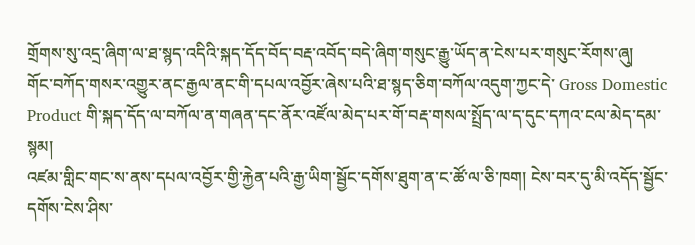གྲོགས་སུ་འདྲ་ཞིག་ལ་ཐ་སྙད་འདིའི་སྐད་དོད་བོད་བརྡ་འབོད་བདེ་ཞིག་གསུང་རྒྱུ་ཡོད་ན་ངེས་པར་གསུང་རོགས་ཞུ།
གོང་བཀོད་གསར་འགྱུར་ནང་རྒྱལ་ནང་གི་དཔལ་འབྱོར་ཞེས་པའི་ཐ་སྙད་ཅིག་བཀོལ་འདུག་ཀྱང་དེ་ Gross Domestic Product གི་སྐད་དོད་ལ་བཀོལ་ན་གཞན་དང་ནོར་འཛོལ་མེད་པར་གོ་བརྡ་གསལ་སྤྲོད་ལ་ད་དུང་དཀའ་ངལ་མེད་དམ་སྙམ།
འཛམ་གླིང་གང་ས་ནས་དཔལ་འབྱོར་གྱི་རྐྱེན་པའི་རྒྱ་ཡིག་སྦྱོང་དགོས་ཐུག་ན་ང་ཚོ་ལ་ཅི་ཁག། ངེས་བར་དུ་མི་འདོད་སྦྱོང་དགོས་ངེས་ཤིས་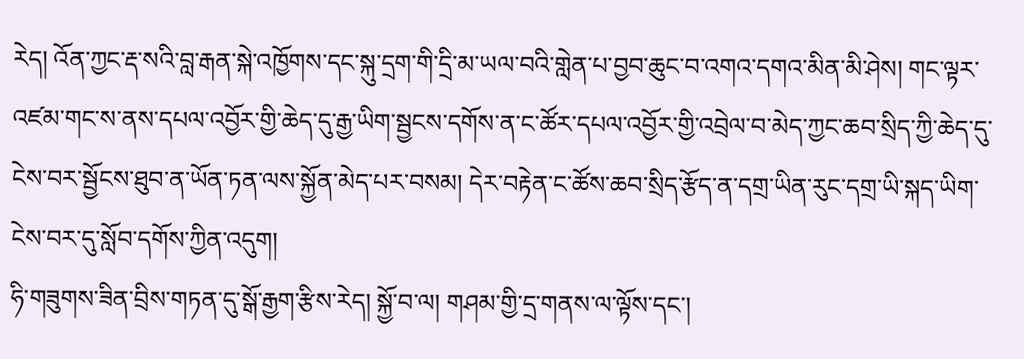རེད། འོན་ཀྱང་རྡ་སའི་བླ་རྒན་སྐེ་འཁྱོགས་དང་སྐུ་དྲག་གི་དྲི་མ་ཡལ་བའི་གླེན་པ་བྱབ་ཆུང་བ་འགའ་དགའ་མིན་མི་ཤེས། གང་ལྟར་འཛམ་གང་ས་ནས་དཔལ་འབྱོར་གྱི་ཆེད་དུ་རྒྱ་ཡིག་སྦྱངས་དགོས་ན་ང་ཚོར་དཔལ་འབྱོར་གྱི་འབྲེལ་བ་མེད་ཀྱང་ཆབ་སྲིད་ཀྱི་ཆེད་དུ་ངེས་བར་སྦྱོངས་ཐུབ་ན་ཡོན་ཏན་ལས་སྐྱོན་མེད་པར་བསམ། དེར་བརྟེན་ང་ཚོས་ཆབ་སྲིད་རྩོད་ན་དགྲ་ཡིན་རུང་དགྲ་ཡི་སྐད་ཡིག་ངེས་བར་དུ་སློབ་དགོས་ཀྱིན་འདུག།
ཧི་གཟུགས་ཟིན་བྲིས་གཏན་དུ་སྒོ་རྒྱག་རྩིས་རེད། སྐྱོ་བ་ལ། གཤམ་གྱི་དྲ་གནས་ལ་ལྟོས་དང་།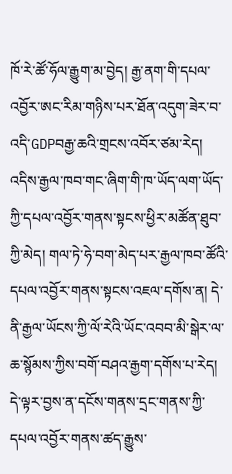ཁོ་རེ་ཚོ་ཧོལ་རྒྱུག་མ་བྱེད། རྒྱ་ནག་གི་དཔལ་འབྱོར་ཨང་རིམ་གཉིས་པར་ཐོན་འདུག་ཟེར་བ་འདི་GDPབརྒྱ་ཆའི་གྲངས་འབོར་ཙམ་རེད། འདིས་རྒྱལ་ཁབ་གང་ཞིག་གི་ཁ་ཡོད་ལག་ཡོད་ཀྱི་དཔལ་འབྱོར་གནས་སྟངས་ཕྱིར་མཚོན་ཐུབ་ཀྱི་མེད། གལ་ཏེ་ཧེ་བག་མེད་པར་རྒྱལ་ཁབ་ཚོའི་དཔལ་འབྱོར་གནས་སྟངས་འཇལ་དགོས་ན། དེ་ནི་རྒྱལ་ཡོངས་ཀྱི་ལོ་རེའི་ཡོང་འབབ་མི་སྒེར་ལ་ཆ་སྙོམས་ཀྱིས་བགོ་བཤའ་རྒྱག་དགོས་པ་རེད། དེ་ལྟར་བྱས་ན་དངོས་གནས་དྲང་གནས་ཀྱི་དཔལ་འབྱོར་གནས་ཚད་རྒྱུས་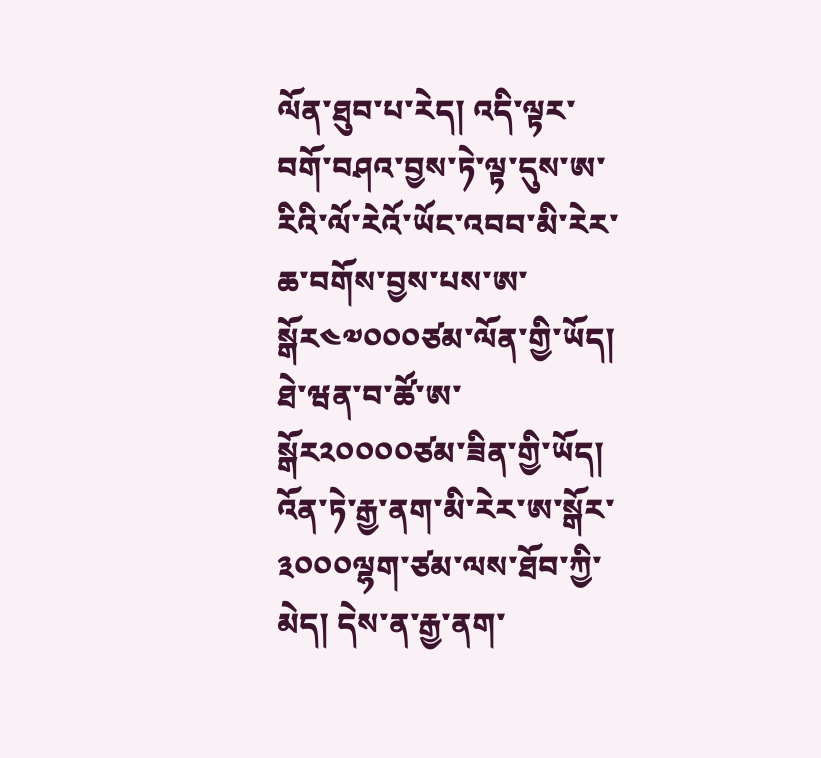ལོན་ཐུབ་པ་རེད། འདི་ལྟར་བགོ་བཤའ་བྱས་ཏེ་ལྟ་དུས་ཨ་རིའི་ལོ་རེའོ་ཡོང་འབབ་མི་རེར་ཆ་བགོས་བྱས་པས་ཨ་སྒོར༤༧༠༠༠ཙམ་ལོན་གྱི་ཡོད། ཐེ་ཝན་བ་ཚོ་ཨ་སྒོར༢༠༠༠༠ཙམ་ཟིན་གྱི་ཡོད། འོན་ཏེ་རྒྱ་ནག་མི་རེར་ཨ་སྒོར་༣༠༠༠ལྷག་ཙམ་ལས་ཐོབ་ཀྱི་མེད། དེས་ན་རྒྱ་ནག་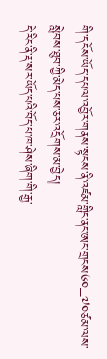གི་དངོས་ཡོད་དཔལ་འབྱོར་གནས་སྟངས་ནི་འཛམ་གླིང་ནང་ཨང་གྲངས༦༠–༧༠ཙམ་ལས་སླེབས་ཐུབ་ཀྱི་མེད་པས་ཅར་འདྲོགས་མ་བྱེད།
དེ་རིང་ནི་རྡ་སར་ཡོད་པའི་བོད་པ་ཁ་ཤེས་ཞིག་གི་རྒྱ་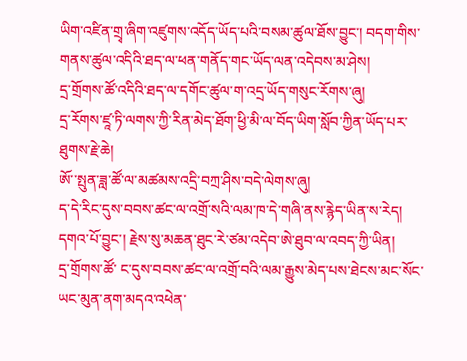ཡིག་འཛིན་གྲྭ་ཞིག་འཛུགས་འདོད་ཡོད་པའི་བསམ་ཚུལ་ཐོས་བྱུང་། བདག་གིས་གནས་ཚུལ་འདིའི་ཐད་ལ་ཕན་གནོད་གང་ཡོད་ལན་འདེབས་མ་ཤེས།
དྲ་གྲོགས་ཚོ་འདིའི་ཐད་ལ་དགོང་ཚུལ་ག་འདྲ་ཡོད་གསུང་རོགས་ཞུ།
དྲ་རོགས་ཛཱ་ཏི་ལགས་ཀྱི་རིན་མེད་ཐོག་ཕྱི་མི་ལ་བོད་ཡིག་སློབ་ཀྱིན་ཡོད་པར་ཐུགས་རྗེ་ཆེ།
ཨོ་་སྤུན་ཟླ་ཚོ་ལ་མཚམས་འདྲི་བཀྲ་ཤིས་བདེ་ལེགས་ཞུ།
ད་དེ་རིང་དུས་བབས་ཚང་ལ་འགྲོ་སའི་ལམ་ཁ་དེ་གཞི་ནས་རྙེད་ཡིན་ས་རེད།
དགའ་པོ་བྱུང་། རྗེས་སུ་མཆན་ཐུང་རེ་ཙམ་འདེབ་ཨེ་ཐུབ་ལ་འབད་ཀྱི་ཡིན།
དྲ་གྲོགས་ཚོ་ ང་དུས་བབས་ཚང་ལ་འགྲོ་བའི་ལམ་རྒྱུས་མེད་པས་ཐེངས་མང་སོང་ཡང་མུན་ནག་མདའ་འཕེན་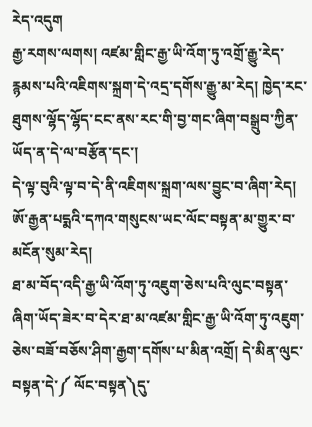རེད་འདུག
རྒྱ་རགས་ལགས། འཛམ་གླིང་རྒྱ་ཡི་འོག་ཏུ་འགྲོ་རྒྱུ་རེད་རྙམས་པའི་འཇིགས་སྐྲག་དེ་འདྲ་དགོས་རྒྱུ་མ་རེད། ཁྱེད་རང་ཐུགས་ལྷོད་ལྷོད་ངང་ནས་རང་གི་བྱ་གང་ཞིག་བསྒྲུབ་ཀྱིན་ཡོད་ན་དེ་ལ་བརྩོན་དང་།
དེ་ལྟ་བུའི་ལྟ་བ་དེ་ནི་འཇིགས་སྐྲག་ལས་བྱུང་བ་ཞིག་རེད། ཨོ་རྒྱན་པདྨའི་དཀའ་གསུངས་ཡང་ལོང་བསྟན་མ་གྱུར་བ་མངོན་སུམ་རེད།
ཐ་མ་བོད་འདི་རྒྱ་ཡི་འོག་ཏུ་འཇུག་ཅེས་པའི་ལུང་བསྟན་ཞིག་ཡོད་ཟེར་བ་དེར་ཐ་མ་འཛམ་གླིང་རྒྱ་ཡི་འོག་ཏུ་འཇུག་ཅེས་བཟོ་བཅོས་ཤིག་རྒྱག་དགོས་པ་མིན་འགྲོ། དེ་མིན་ལུང་བསྟན་དེ་༼ ལོང་བསྟན༽དུ་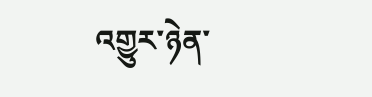འགྱུར་ཉེན་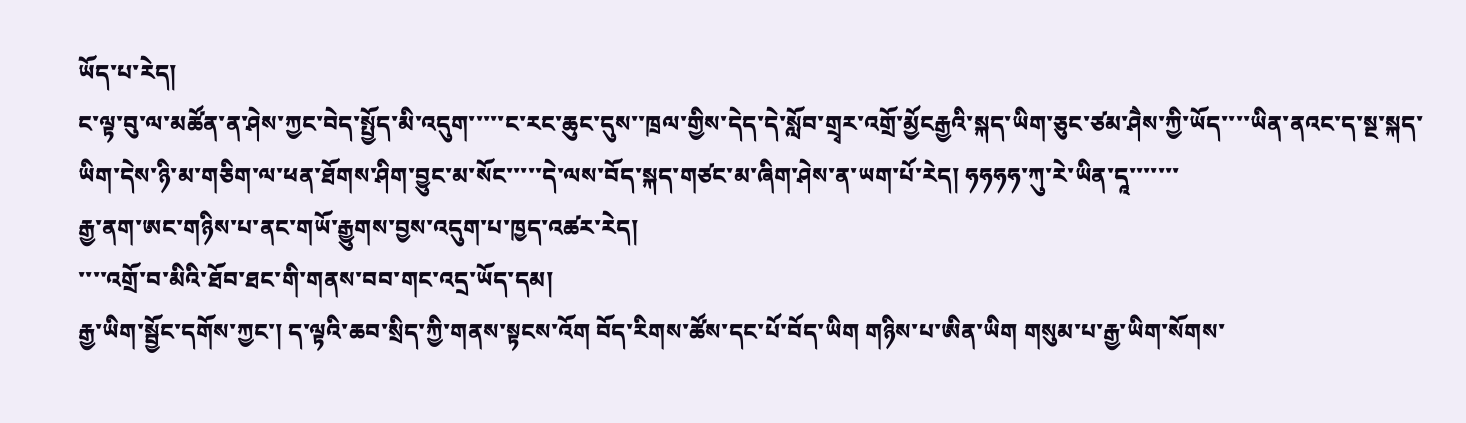ཡོད་པ་རེད།
ང་ལྟ་བུ་ལ་མཚོན་ན་ཤེས་ཀྱང་བེད་སྤྱོད་མི་འདུག་་་་་ང་རང་ཆུང་དུས་་ཁྲལ་གྱིས་དེད་དེ་སློབ་གྲྭར་འགྲོ་མྱོངརྒྱའི་སྐད་ཡིག་ཅུང་ཙམ་ཤཻས་ཀྱི་ཡོད་་་་ཡིན་ནའང་ད་སྔ་སྐད་ཡིག་དེས་ཉི་མ་གཅིག་ལ་ཕན་ཐོགས་ཤིག་བྱུང་མ་སོང་་་་་དེ་ལས་བོད་སྐད་གཙང་མ་ཞིག་ཤེས་ན་ཡག་པོ་རེད། ཧཧཧཧ་ཀུ་རེ་ཡིན་དཱ་་་་་་་
རྒྱ་ནག་ཨང་གཉིས་པ་ནང་གཡོ་རྒྱུགས་བྱས་འདུག་པ་ཁྱད་འཚར་རེད།
་་་་འགྲོ་བ་མིའི་ཐོབ་ཐང་གི་གནས་བབ་གང་འདྲ་ཡོད་དམ།
རྒྱ་ཡིག་སྦྱོང་དགོས་ཀྱང་། ད་ལྟའི་ཆབ་སྲིད་ཀྱི་གནས་སྟངས་འོག བོད་རིགས་ཚོས་དང་པོ་བོད་ཡིག གཉིས་པ་ཨིན་ཡིག གསུམ་པ་རྒྱ་ཡིག་སོགས་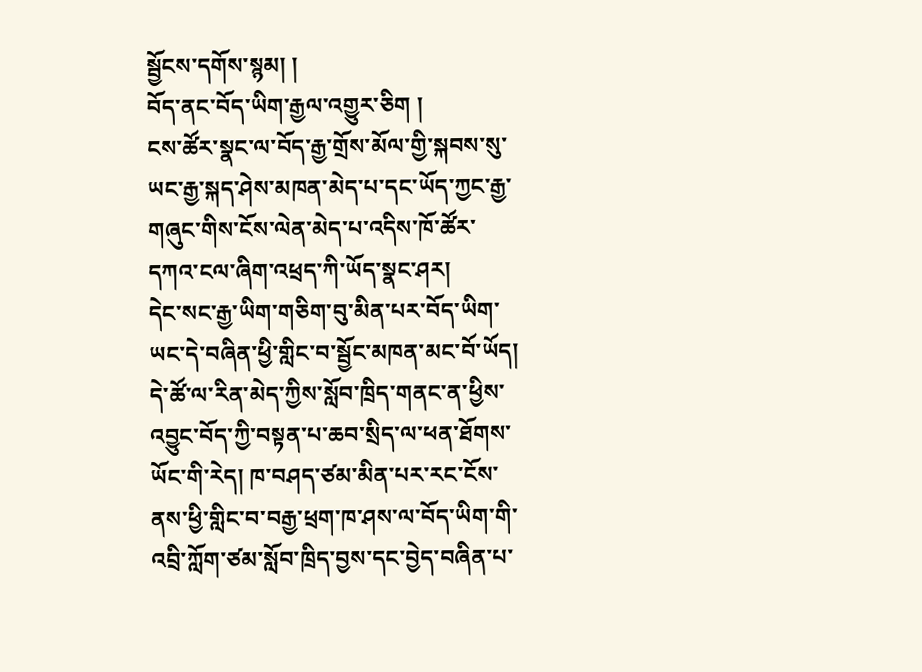སྦྱོངས་དགོས་སྙམ། །
བོད་ནང་བོད་ཡིག་རྒྱལ་འགྱུར་ཅིག །
ངས་ཚོར་སྣང་ལ་བོད་རྒྱ་གྲོས་མོལ་གྱི་སྐབས་སུ་ཡང་རྒྱ་སྐད་ཤེས་མཁན་མེད་པ་དང་ཡོད་ཀྱང་རྒྱ་གཞུང་གིས་ངོས་ལེན་མེད་པ་འདིས་ཁོ་ཚོར་དཀའ་ངལ་ཞིག་འཕྲད་ཀི་ཡོད་སྣང་ཤར།
དེང་སང་རྒྱ་ཡིག་གཅིག་བུ་མིན་པར་བོད་ཡིག་ཡང་དེ་བཞིན་ཕྱི་གླིང་བ་སྦྱོང་མཁན་མང་བོ་ཡོད། དེ་ཚོ་ལ་རིན་མེད་ཀྱིས་སློབ་ཁྲིད་གནང་ན་ཕྱིས་འབྱུང་བོད་ཀྱི་བསྟན་པ་ཆབ་སྲིད་ལ་ཕན་ཐོགས་ཡོང་གི་རེད། ཁ་བཤད་ཙམ་མིན་པར་རང་ངོས་ནས་ཕྱི་གླིང་བ་བརྒྱ་ཕྲག་ཁ་ཤས་ལ་བོད་ཡིག་གི་འབྲི་ཀློག་ཙམ་སློབ་ཁྲིད་བྱས་དང་བྱེད་བཞིན་པ་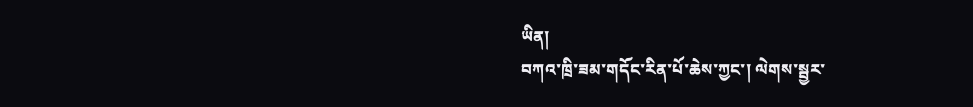ཡིན།
བཀའ་ཁྲི་ཟམ་གདོང་རིན་པོ་ཆེས་ཀྱང་། ལེགས་སྦྱར་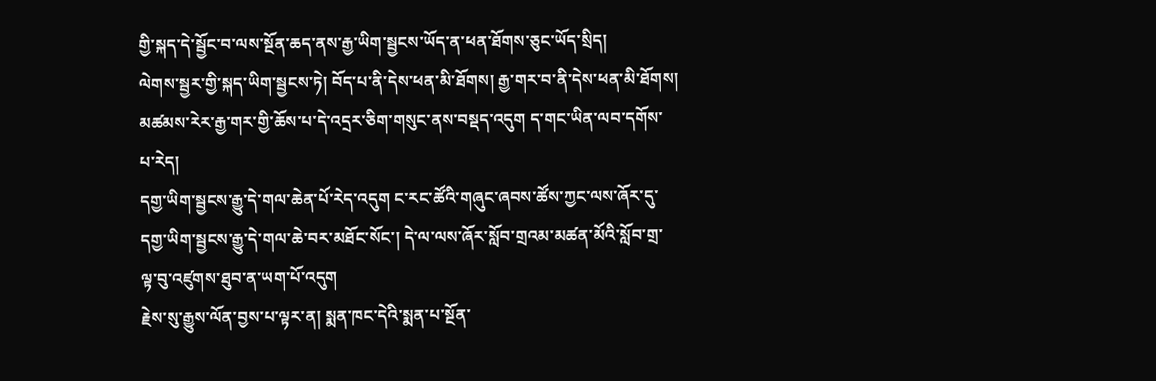གྱི་སྐད་དེ་སྦྱོང་བ་ལས་སྔོན་ཆད་ནས་རྒྱ་ཡིག་སྦྱངས་ཡོད་ན་ཕན་ཐོགས་ཅུང་ཡོད་སྲིད།
ལེགས་སྦྱར་གྱི་སྐད་ཡིག་སྦྱངས་ཏེ། བོད་པ་ནི་དེས་ཕན་མི་ཐོགས། རྒྱ་གར་བ་ནི་དེས་ཕན་མི་ཐོགས། མཚམས་རེར་རྒྱ་གར་གྱི་ཆོས་པ་དེ་འདྲར་ཅིག་གསུང་ནས་བསྡད་འདུག ད་གང་ཡིན་ལབ་དགོས་པ་རེད།
དགྱ་ཡིག་སྦྱངས་རྒྱུ་དེ་གལ་ཆེན་པོ་རེད་འདུག ང་རང་ཚོའི་གཞུང་ཞབས་ཚོས་ཀྱང་ལས་ཞོར་དུ་དགྱ་ཡིག་སྦྱངས་རྒྱུ་དེ་གལ་ཆེ་བར་མཐོང་སོང་། དེ་ལ་ལས་ཞོར་སློབ་གྲའམ་མཚན་མོའི་སློབ་གྲ་ལྟ་བུ་འཛུགས་ཐུབ་ན་ཡག་པོ་འདུག
རྗེས་སུ་རྒྱུས་ལོན་བྱས་པ་ལྟར་ན། སྨན་ཁང་དེའི་སྨན་པ་སྔོན་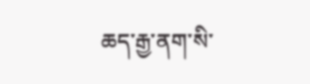ཆད་རྒྱ་ནག་སི་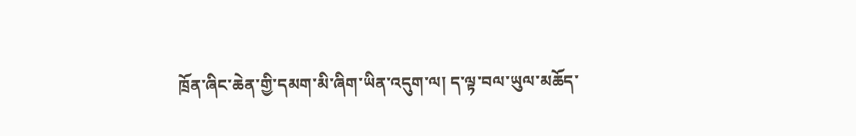ཁྲོན་ཞིང་ཆེན་གྱི་དམག་མི་ཞིག་ཡིན་འདུག་ལ། ད་ལྟ་བལ་ཡུལ་མཆོད་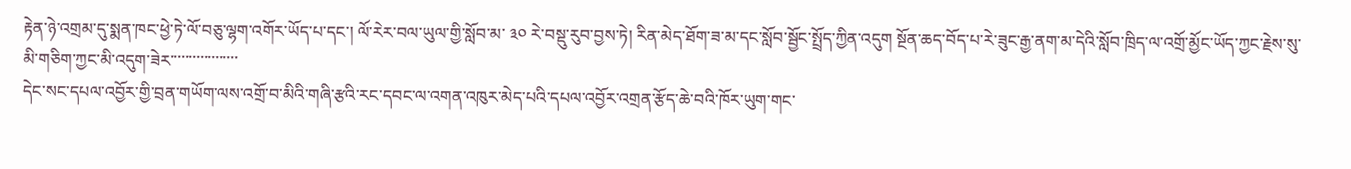རྟེན་ཉེ་འགྲམ་དུ་སྨན་ཁང་ཕྱེ་ཏེ་ལོ་བཅུ་ལྷག་འགོར་ཡོད་པ་དང་། ལོ་རེར་བལ་ཡུལ་གྱི་སློབ་མ་ ༣༠ རེ་བསྡུ་རུབ་བྱས་ཏེ། རིན་མེད་ཐོག་ཟ་མ་དང་སློབ་སྦྱོང་སྤྲོད་ཀྱིན་འདུག སྔོན་ཆད་བོད་པ་རེ་ཟུང་རྒྱ་ནག་མ་དེའི་སློབ་ཁྲིད་ལ་འགྲོ་མྱོང་ཡོད་ཀྱང་རྗེས་སུ་མི་གཅིག་ཀྱང་མི་འདུག་ཟེར་་་་་་་་་་་་་་་་་་
དེང་སང་དཔལ་འབྱོར་གྱི་བྲན་གཡོག་ལས་འགྲོ་བ་མིའི་གཞི་རྩའི་རང་དབང་ལ་འགན་འཁུར་མེད་པའི་དཔལ་འབྱོར་འགྲན་རྩོད་ཆེ་བའི་ཁོར་ཡུག་གང་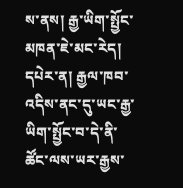ས་ནས། རྒྱ་ཡིག་སྤྱོང་མཁན་ཇེ་མང་རེད། དཔེར་ན། རྒྱལ་ཁབ་འདིས་ནང་དུ་ཡང་རྒྱ་ཡིག་སྤྱོང་བ་དེ་ནི་ཚོང་ལས་ཡར་རྒྱས་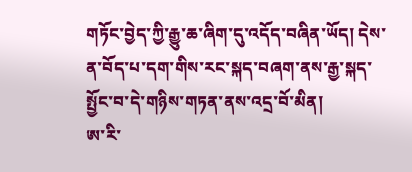གཏོང་བྱེད་ཀྱི་རྒྱུ་ཆ་ཞིག་དུ་འདོད་བཞིན་ཡོད། དེས་ན་བོད་པ་དག་གིས་རང་སྐད་བཞག་ནས་རྒྱ་སྐད་སྤྱོང་བ་དེ་གཉིས་གཏན་ནས་འདྲ་བོ་མིན།
ཨ་རི་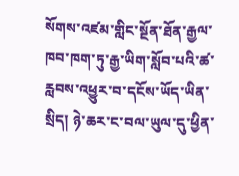སོགས་འཛམ་གླིང་སྔོན་ཐོན་རྒྱལ་ཁབ་ཁག་ཏུ་རྒྱ་ཡིག་སློབ་པའི་ཚ་རླབས་འཕྱུར་བ་དངོས་ཡོད་ཡིན་སྲིད། ཉེ་ཆར་ང་བལ་ཡུལ་དུ་ཕྱིན་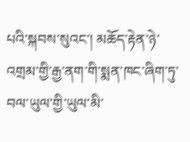པའི་སྐབས་སུའང་། མཆོད་རྟེན་ཉེ་འགྲམ་གྱི་རྒྱ་ནག་གི་སྨན་ཁང་ཞིག་ཏུ་བལ་ཡུལ་གྱི་ཡུལ་མི་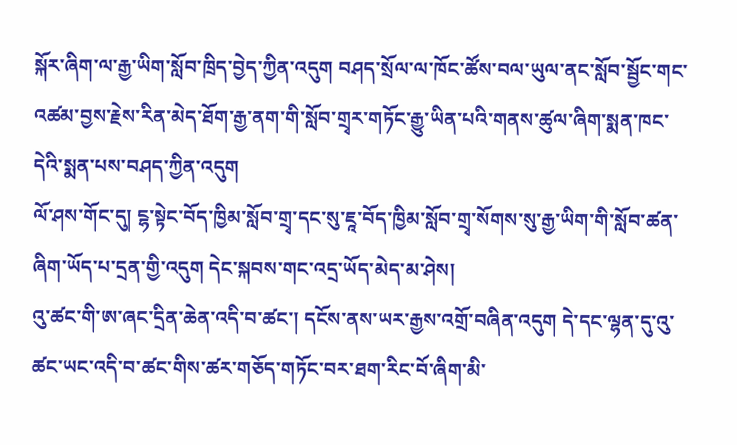སྐོར་ཞིག་ལ་རྒྱ་ཡིག་སློབ་ཁྲིད་བྱེད་ཀྱིན་འདུག བཤད་སྲོལ་ལ་ཁོང་ཚོས་བལ་ཡུལ་ནང་སློབ་སྦྱོང་གང་འཚམ་བྱས་རྗེས་རིན་མེད་ཐོག་རྒྱ་ནག་གི་སློབ་གྲྭར་གཏོང་རྒྱུ་ཡིན་པའི་གནས་ཚུལ་ཞིག་སྨན་ཁང་དེའི་སྨན་པས་བཤད་ཀྱིན་འདུག
ལོ་ཤས་གོང་དུ། ངྷ་སྟེང་བོད་ཁྱིམ་སློབ་གྲྭ་དང་སུ་ཇཱ་བོད་ཁྱིམ་སློབ་གྲྭ་སོགས་སུ་རྒྱ་ཡིག་གི་སློབ་ཚན་ཞིག་ཡོད་པ་དྲན་གྱི་འདུག དེང་སྐབས་གང་འདྲ་ཡོད་མེད་མ་ཤེས།
འུ་ཚང་གི་ཨ་ཞང་དྲིན་ཆེན་འདི་བ་ཚང་། དངོས་ནས་ཡར་རྒྱས་འགྲོ་བཞིན་འདུག དེ་དང་ལྷན་དུ་འུ་ཚང་ཡང་འདི་བ་ཚང་གིས་ཚར་གཅོད་གཏོང་བར་ཐག་རིང་བོ་ཞིག་མི་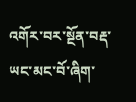འགོར་བར་སྔོན་བརྡ་ཡང་མང་བོ་ཞིག་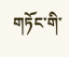གཏོང་གི་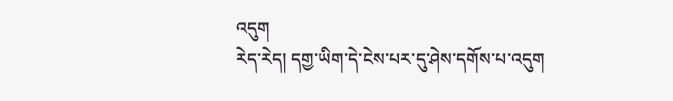འདུག
རེད་རེད། དགྱ་ཡིག་དེ་ངེས་པར་དུ་ཤེས་དགོས་པ་འདུག